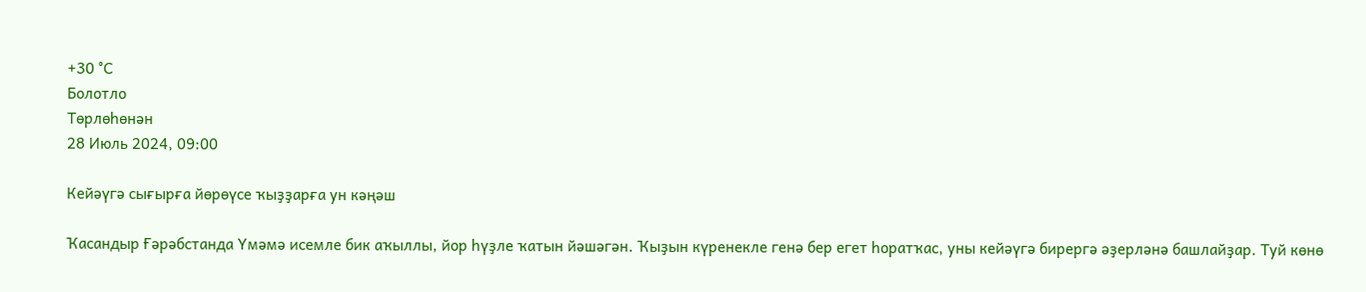+30 °С
Болотло
Төрлөһөнән
28 Июль 2024, 09:00

Кейәүгә сығырға йөрөүсе ҡыҙҙарға ун кәңәш

Ҡасандыр Ғәрәбстанда Үмәмә исемле бик аҡыллы, йор һүҙле ҡатын йәшәгән. Ҡыҙын күренекле генә бер егет һоратҡас, уны кейәүгә бирергә әҙерләнә башлайҙар. Туй көнө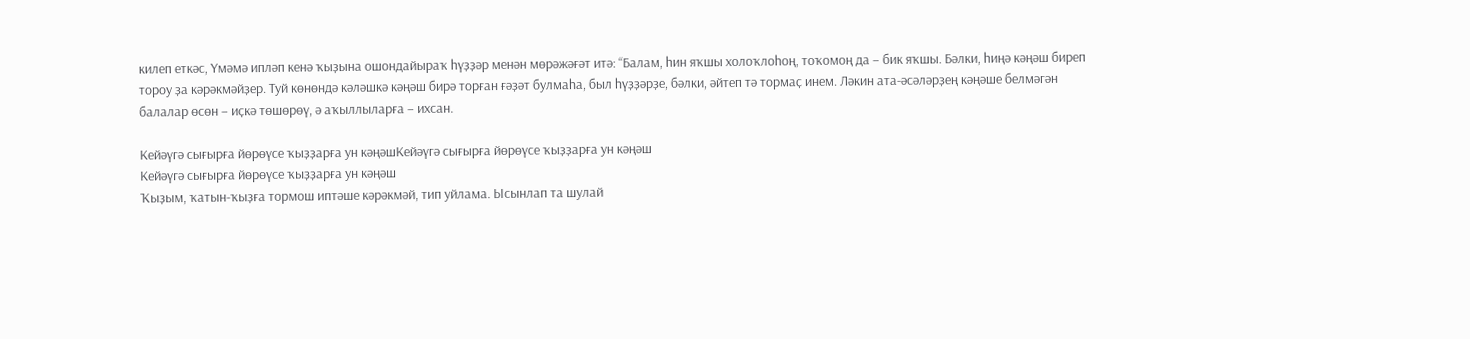килеп еткәс, Үмәмә ипләп кенә ҡыҙына ошондайыраҡ һүҙҙәр менән мөрәжәғәт итә: “Балам, һин яҡшы холоҡлоһоң, тоҡомоң да – бик яҡшы. Бәлки, һиңә кәңәш биреп тороу ҙа кәрәкмәйҙер. Туй көнөндә кәләшкә кәңәш бирә торған ғәҙәт булмаһа, был һүҙҙәрҙе, бәлки, әйтеп тә тормаҫ инем. Ләкин ата-әсәләрҙең кәңәше белмәгән балалар өсөн – иҫкә төшөрөү, ә аҡыллыларға – ихсан.

Кейәүгә сығырға йөрөүсе ҡыҙҙарға ун кәңәшКейәүгә сығырға йөрөүсе ҡыҙҙарға ун кәңәш
Кейәүгә сығырға йөрөүсе ҡыҙҙарға ун кәңәш
Ҡыҙым, ҡатын-ҡыҙға тормош иптәше кәрәкмәй, тип уйлама. Ысынлап та шулай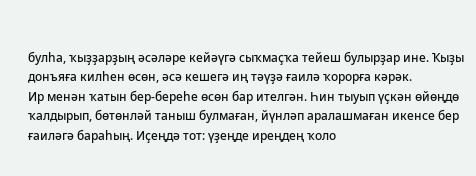булһа, ҡыҙҙарҙың әсәләре кейәүгә сыҡмаҫҡа тейеш булырҙар ине. Ҡыҙы донъяға килһен өсөн, әсә кешегә иң тәүҙә ғаилә ҡорорға кәрәк.
Ир менән ҡатын бер-береһе өсөн бар ителгән. Һин тыуып үҫкән өйөңдө ҡалдырып, бөтөнләй таныш булмаған, йүнләп аралашмаған икенсе бер ғаиләгә бараһың. Иҫеңдә тот: үҙеңде иреңдең ҡоло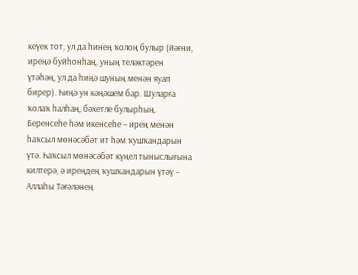кеүек тот, ул да һинең ҡолоң булыр (йәғни, иреңә буйһонһаң, уның теләктәрен үтәһәң, ул да һиңә шуның менән яуап бирер). Һиңә ун кәңәшем бар. Шуларға ҡолаҡ һалһаң, бәхетле булырһың.
Беренсеһе һәм икенсеһе – ирең менән һаҡсыл мөнәсәбәт ит һәм ҡушҡандарын үтә. Һаҡсыл мөнәсәбәт күңел тыныслығына килтерә, ә иреңдең ҡушҡандарын үтәү – Аллаһы Тәғәләнең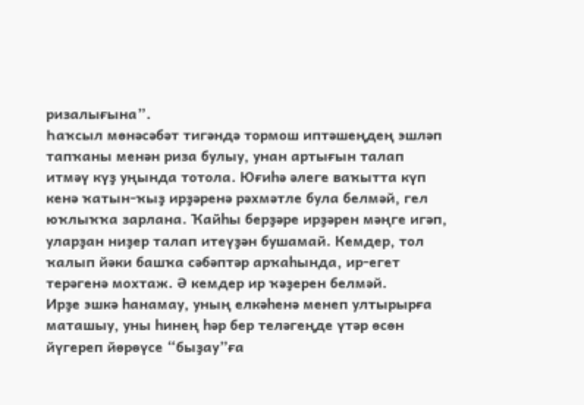ризалығына”.
Һаҡсыл мөнәсәбәт тигәндә тормош иптәшеңдең эшләп тапҡаны менән риза булыу, унан артығын талап итмәү күҙ уңында тотола. Юғиһә әлеге ваҡытта күп кенә ҡатын-ҡыҙ ирҙәренә рәхмәтле була белмәй, гел юҡлыҡҡа зарлана. Ҡайһы берҙәре ирҙәрен мәңге игәп, уларҙан ниҙер талап итеүҙән бушамай. Кемдер, тол ҡалып йәки башҡа сәбәптәр арҡаһында, ир-егет терәгенә мохтаж. Ә кемдер ир ҡәҙерен белмәй.
Ирҙе эшкә һанамау, уның елкәһенә менеп ултырырға маташыу, уны һинең һәр бер теләгеңде үтәр өсөн йүгереп йөрөүсе “быҙау”ға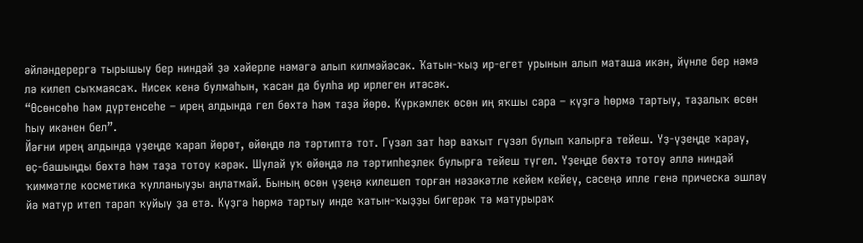әйләндерергә тырышыу бер ниндәй ҙә хәйерле нәмәгә алып килмәйәсәк. Ҡатын-ҡыҙ ир-егет урынын алып маташа икән, йүнле бер нәмә лә килеп сыҡмаясаҡ. Нисек кенә булмаһын, ҡасан да булһа ир ирлеген итәсәк.
“Өсөнсөһө һәм дүртенсеһе – ирең алдында гел бөхтә һәм таҙа йөрө. Күркәмлек өсөн иң яҡшы сара – күҙгә һөрмә тартыу, таҙалыҡ өсөн һыу икәнен бел”.
Йәғни ирең алдында үҙеңде ҡарап йөрөт, өйөңдө лә тәртиптә тот. Гүзәл зат һәр ваҡыт гүзәл булып ҡалырға тейеш. Үҙ-үҙеңде ҡарау, өҫ-башыңды бөхтә һәм таҙа тотоу кәрәк. Шулай уҡ өйөңдә лә тәртипһеҙлек булырға тейеш түгел. Үҙеңде бөхтә тотоу әллә ниндәй ҡиммәтле косметика ҡулланыуҙы аңлатмай. Бының өсөн үҙеңә килешеп торған нәзәкәтле кейем кейеү, сәсеңә ипле генә прическа эшләү йә матур итеп тарап ҡуйыу ҙа етә. Күҙгә һөрмә тартыу инде ҡатын-ҡыҙҙы бигерәк тә матурыраҡ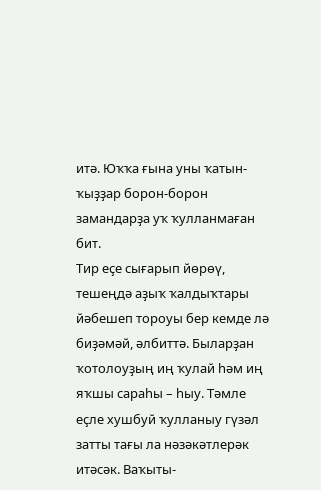итә. Юҡҡа ғына уны ҡатын-ҡыҙҙар борон-борон замандарҙа уҡ ҡулланмаған бит.
Тир еҫе сығарып йөрөү, тешеңдә аҙыҡ ҡалдыҡтары йәбешеп тороуы бер кемде лә биҙәмәй, әлбиттә. Быларҙан ҡотолоуҙың иң ҡулай һәм иң яҡшы сараһы – һыу. Тәмле еҫле хушбуй ҡулланыу гүзәл затты тағы ла нәзәкәтлерәк итәсәк. Ваҡыты-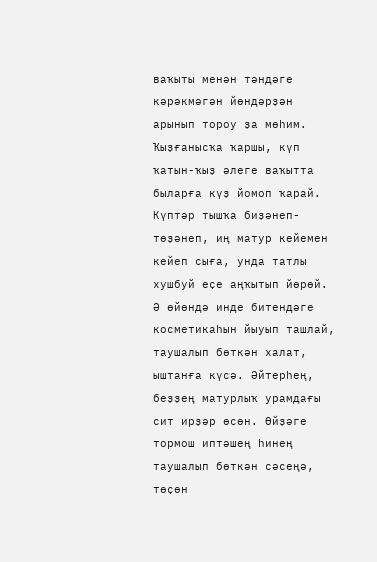ваҡыты менән тәндәге кәрәкмәгән йөндәрҙән арынып тороу ҙа мөһим.
Ҡыҙғанысҡа ҡаршы, күп ҡатын-ҡыҙ әлеге ваҡытта быларға күҙ йомоп ҡарай. Күптәр тышҡа биҙәнеп-төҙәнеп, иң матур кейемен кейеп сыға, унда татлы хушбуй еҫе аңҡытып йөрөй. Ә өйөндә инде битендәге косметикаһын йыуып ташлай, таушалып бөткән халат, ыштанға күсә. Әйтерһең, беҙҙең матурлыҡ урамдағы сит ирҙәр өсөн. Өйҙәге тормош иптәшең һинең таушалып бөткән сәсеңә, төҫөн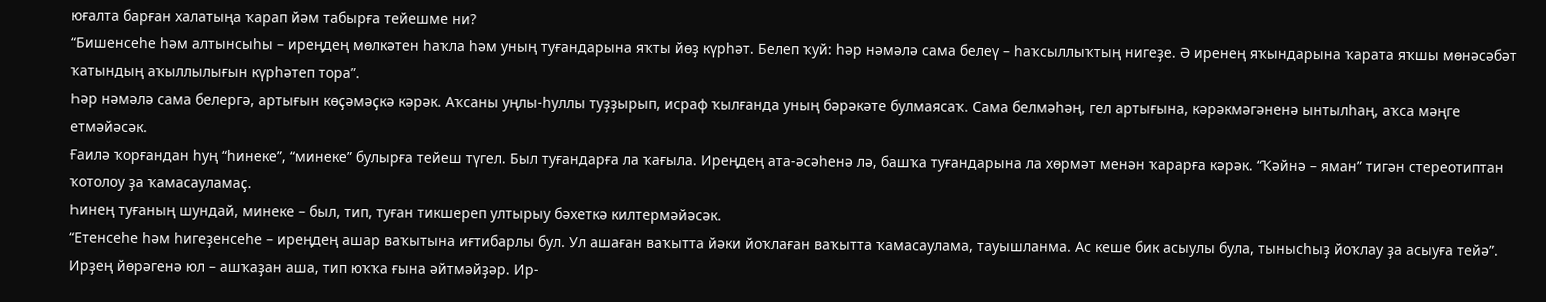юғалта барған халатыңа ҡарап йәм табырға тейешме ни?
“Бишенсеһе һәм алтынсыһы – иреңдең мөлкәтен һаҡла һәм уның туғандарына яҡты йөҙ күрһәт. Белеп ҡуй: һәр нәмәлә сама белеү – һаҡсыллыҡтың нигеҙе. Ә иренең яҡындарына ҡарата яҡшы мөнәсәбәт ҡатындың аҡыллылығын күрһәтеп тора”.
Һәр нәмәлә сама белергә, артығын көҫәмәҫкә кәрәк. Аҡсаны уңлы-һуллы туҙҙырып, исраф ҡылғанда уның бәрәкәте булмаясаҡ. Сама белмәһәң, гел артығына, кәрәкмәгәненә ынтылһаң, аҡса мәңге етмәйәсәк.
Ғаилә ҡорғандан һуң “һинеке”, “минеке” булырға тейеш түгел. Был туғандарға ла ҡағыла. Иреңдең ата-әсәһенә лә, башҡа туғандарына ла хөрмәт менән ҡарарға кәрәк. “Ҡәйнә – яман” тигән стереотиптан ҡотолоу ҙа ҡамасауламаҫ.
Һинең туғаның шундай, минеке – был, тип, туған тикшереп ултырыу бәхеткә килтермәйәсәк.
“Етенсеһе һәм һигеҙенсеһе – иреңдең ашар ваҡытына иғтибарлы бул. Ул ашаған ваҡытта йәки йоҡлаған ваҡытта ҡамасаулама, тауышланма. Ас кеше бик асыулы була, тынысһыҙ йоҡлау ҙа асыуға тейә”.
Ирҙең йөрәгенә юл – ашҡаҙан аша, тип юҡҡа ғына әйтмәйҙәр. Ир-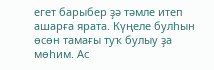егет барыбер ҙә тәмле итеп ашарға ярата. Күңеле булһын өсөн тамағы туҡ булыу ҙа мөһим. Ас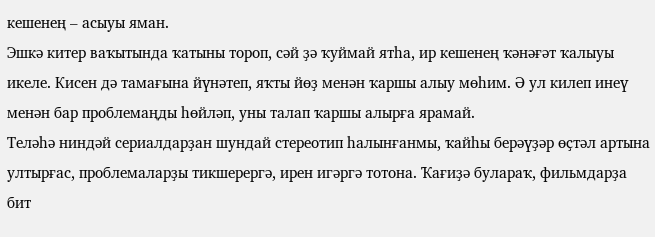кешенең – асыуы яман.
Эшкә китер ваҡытында ҡатыны тороп, сәй ҙә ҡуймай ятһа, ир кешенең ҡәнәғәт ҡалыуы икеле. Кисен дә тамағына йүнәтеп, яҡты йөҙ менән ҡаршы алыу мөһим. Ә ул килеп инеү менән бар проблемаңды һөйләп, уны талап ҡаршы алырға ярамай.
Теләһә ниндәй сериалдарҙан шундай стереотип һалынғанмы, ҡайһы берәүҙәр өҫтәл артына ултырғас, проблемаларҙы тикшерергә, ирен игәргә тотона. Ҡағиҙә булараҡ, фильмдарҙа бит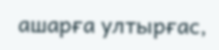ашарға ултырғас,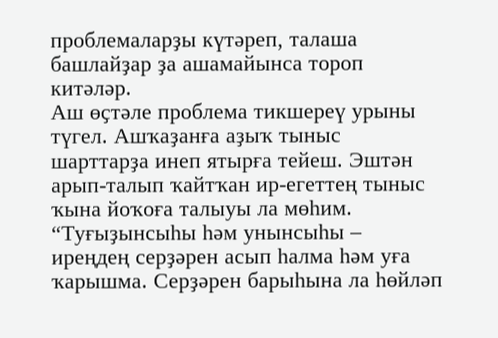проблемаларҙы күтәреп, талаша башлайҙар ҙа ашамайынса тороп китәләр.
Аш өҫтәле проблема тикшереү урыны түгел. Ашҡаҙанға аҙыҡ тыныс шарттарҙа инеп ятырға тейеш. Эштән арып-талып ҡайтҡан ир-егеттең тыныс ҡына йоҡоға талыуы ла мөһим.
“Туғыҙынсыһы һәм унынсыһы – иреңдең серҙәрен асып һалма һәм уға ҡарышма. Серҙәрен барыһына ла һөйләп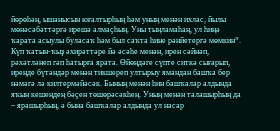йөрөһәң, ышанысын юғалтырһың һәм уның менән ихлас, йылы мөнәсәбәттәргә ирешә алмаҫһың. Уны тыңламаһаң, ул һиңә ҡарата асыулы буласаҡ һәм был саҡта һине рәнйетергә мөмкин”.
Күп ҡатын-ҡыҙ әхирәттәре йә әсәһе менән, ирен сәйнәп, рәхәтләнеп гәп һатырға ярата. Өйөңдәге сүпте ситкә сығарып, иреңде бүтәндәр менән тикшереп ултырыу ямандан башҡа бер нәмәгә лә килтермәйәсәк. Бының менән һин башҡалар алдында яҡын кешеңдең бәҫен төшөрәсәкһең. Уның менән талашырһың да – ярашырһың, ә бына башҡалар алдында ул насар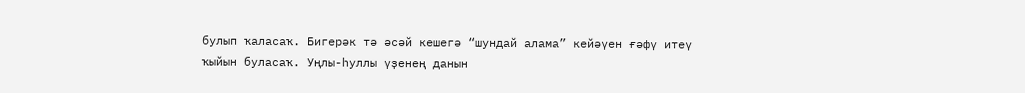булып ҡаласаҡ. Бигерәк тә әсәй кешегә “шундай алама” кейәүен ғәфү итеү ҡыйын буласаҡ. Уңлы-һуллы үҙенең данын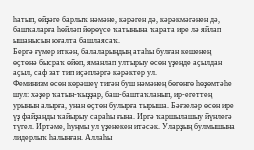һатып, өйҙәге барлыҡ нәмәне, кәрәген дә, кәрәкмәгәнен дә, башҡаларға һөйләп йөрөүсе ҡатынына ҡарата ире лә яйлап ышанысын юғалта башлаясаҡ.
Бергә ғүмер иткән, балаларыңдың атаһы булған кешенең өҫтөнә бысраҡ өйөп, яманлап ултырыу өсөн үҙеңде аҫылдан аҫыл, саф зат тип иҫәпләргә кәрәктер ул.
Феминизм өсөн көрәшеү тигән буш нәмәнең бөгөнгө һөҙөмтәһе шул: хәҙер ҡатын-ҡыҙҙар, баш-баштаҡланып, ир-егеттең урынын алырға, унан өҫтөн булырға тырыша. Бәғзеләр өсөн ире үҙ файҙаңды ҡайырыу сараһы ғына. Иргә ҡаршылашыу йүнлегә түгел. Иртәме, һуңмы ул үҙенекен итәсәк. Уларҙың булмышына лидерлыҡ һалынған. Аллаһы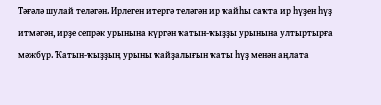Тәғәлә шулай теләгән. Ирлеген итергә теләгән ир ҡайһы саҡта ир һүҙен һүҙ итмәгән, ирҙе сепрәк урынына күргән ҡатын-ҡыҙҙы урынына ултыртырға мәжбүр. Ҡатын-ҡыҙҙың урыны ҡайҙалығын ҡаты һүҙ менән аңлата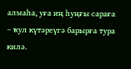алмаһа, уға иң һуңғы сараға – ҡул күтәреүгә барырға тура килә.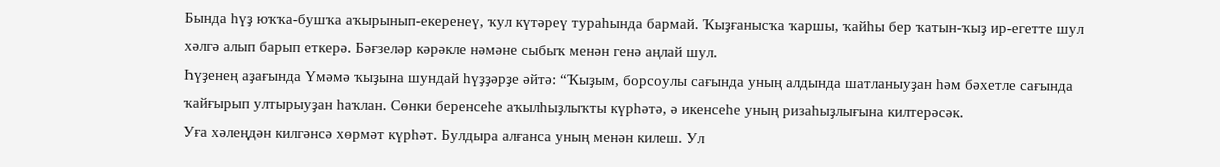Бында һүҙ юҡҡа-бушҡа аҡырынып-екеренеү, ҡул күтәреү тураһында бармай. Ҡыҙғанысҡа ҡаршы, ҡайһы бер ҡатын-ҡыҙ ир-егетте шул хәлгә алып барып еткерә. Бәғзеләр кәрәкле нәмәне сыбыҡ менән генә аңлай шул.
Һүҙенең аҙағында Үмәмә ҡыҙына шундай һүҙҙәрҙе әйтә: “Ҡыҙым, борсоулы сағында уның алдында шатланыуҙан һәм бәхетле сағында ҡайғырып ултырыуҙан һаҡлан. Сөнки беренсеһе аҡылһыҙлыҡты күрһәтә, ә икенсеһе уның ризаһыҙлығына килтерәсәк.
Уға хәлеңдән килгәнсә хөрмәт күрһәт. Булдыра алғанса уның менән килеш. Ул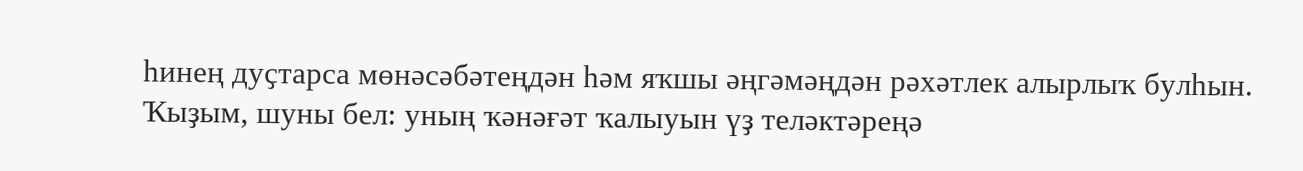һинең дуҫтарса мөнәсәбәтеңдән һәм яҡшы әңгәмәңдән рәхәтлек алырлыҡ булһын.
Ҡыҙым, шуны бел: уның ҡәнәғәт ҡалыуын үҙ теләктәреңә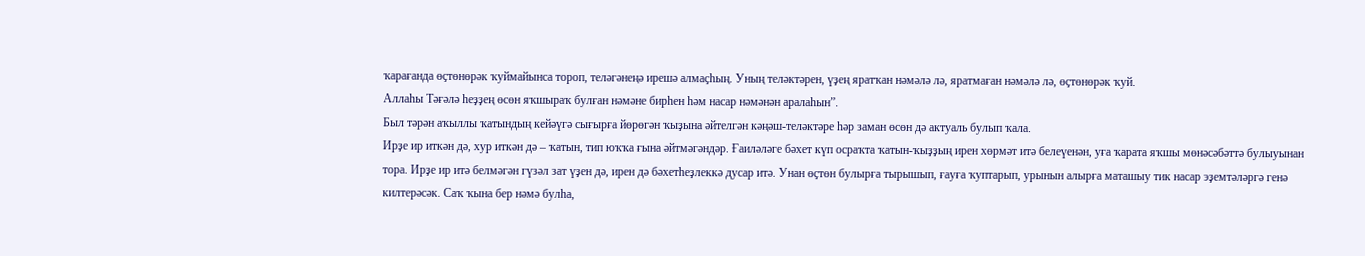ҡарағанда өҫтөнөрәк ҡуймайынса тороп, теләгәнеңә ирешә алмаҫһың. Уның теләктәрен, үҙең яратҡан нәмәлә лә, яратмаған нәмәлә лә, өҫтөнөрәк ҡуй.
Аллаһы Тәғәлә һеҙҙең өсөн яҡшыраҡ булған нәмәне бирһен һәм насар нәмәнән аралаһын”.
Был тәрән аҡыллы ҡатындың кейәүгә сығырға йөрөгән ҡыҙына әйтелгән кәңәш-теләктәре һәр заман өсөн дә актуаль булып ҡала.
Ирҙе ир иткән дә, хур иткән дә – ҡатын, тип юҡҡа ғына әйтмәгәндәр. Ғаиләләге бәхет күп осраҡта ҡатын-ҡыҙҙың ирен хөрмәт итә белеүенән, уға ҡарата яҡшы мөнәсәбәттә булыуынан тора. Ирҙе ир итә белмәгән гүзәл зат үҙен дә, ирен дә бәхетһеҙлеккә дусар итә. Унан өҫтөн булырға тырышып, ғауға ҡуптарып, урынын алырға маташыу тик насар эҙемтәләргә генә килтерәсәк. Саҡ ҡына бер нәмә булһа,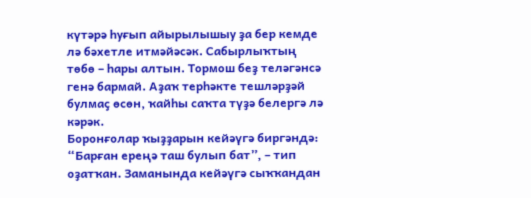күтәрә һуғып айырылышыу ҙа бер кемде лә бәхетле итмәйәсәк. Сабырлыҡтың төбө – һары алтын. Тормош беҙ теләгәнсә генә бармай. Аҙаҡ терһәкте тешләрҙәй булмаҫ өсөн, ҡайһы саҡта түҙә белергә лә кәрәк.
Боронғолар ҡыҙҙарын кейәүгә биргәндә: “Барған ереңә таш булып бат”, – тип оҙатҡан. Заманында кейәүгә сыҡҡандан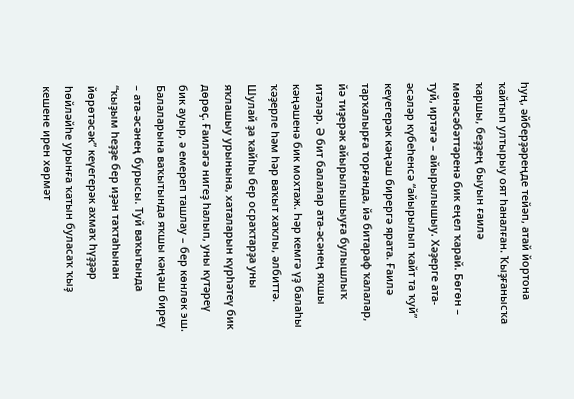һуң, әйберҙәреңде тейәп, атай йортона ҡайтып ултырыу оят һаналған. Ҡыҙғанысҡа ҡаршы, беҙҙең быуын ғаилә мөнәсәбәттәренә бик еңел ҡарай. Бөгөн – туй, иртәгә – айырылышыу. Хәҙерге ата-әсәләр күбеһенсә “айырылып ҡайт та ҡуй” кеүегерәк кәңәш бирергә ярата. Ғаилә тарҡалырға торғанда, йә битараф ҡалалар, йә тиҙерәк айырылышыуға булышлыҡ итәләр. Ә бит балалар ата-әсәнең яҡшы кәңәшенә бик мохтаж. Һәр кемгә үҙ балаһы ҡәҙерле һәм һәр ваҡыт хаҡлы, әлбиттә. Шулай ҙа ҡайһы бер осраҡтарҙа уны яҡлашыу урынына, хаталарын күрһәтеү бик дөрөҫ. Ғаиләгә нигеҙ һалып, уны күтәреү бик ауыр, ә емереп ташлау – бер көнлөк эш. Балаларына ваҡытында яҡшы кәңәш биреү – ата-әсәнең бурысы. Туй ваҡытында “ҡыҙым һеҙҙе бер иҙән таҡтаһынан йөрөтәсәк” кеүегерәк ахмаҡ һүҙҙәр һөйләйһе урынға ҡатын буласаҡ ҡыҙ кешене ирен хөрмәт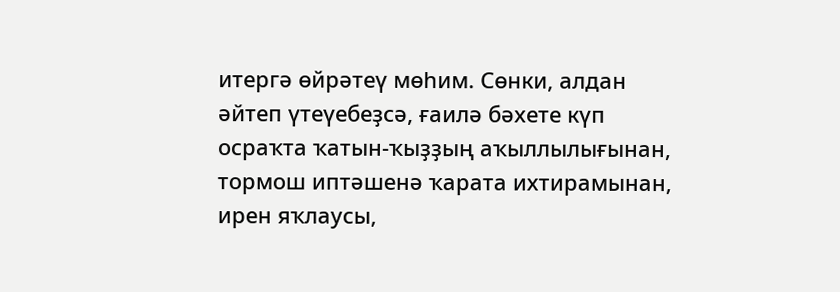итергә өйрәтеү мөһим. Сөнки, алдан әйтеп үтеүебеҙсә, ғаилә бәхете күп осраҡта ҡатын-ҡыҙҙың аҡыллылығынан, тормош иптәшенә ҡарата ихтирамынан, ирен яҡлаусы,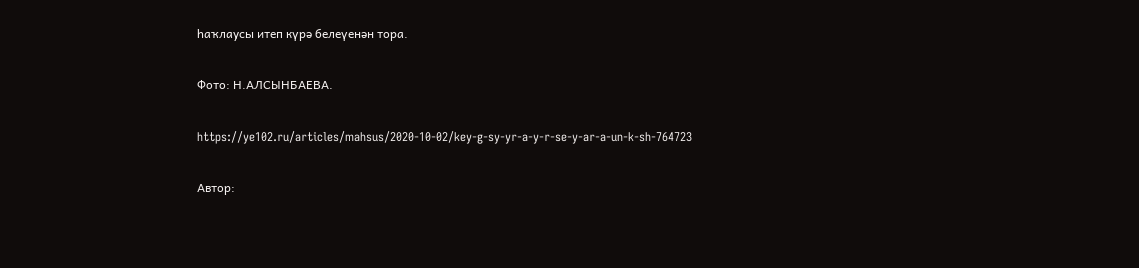һаҡлаусы итеп күрә белеүенән тора.

Фото: Н.АЛСЫНБАЕВА.

https://ye102.ru/articles/mahsus/2020-10-02/key-g-sy-yr-a-y-r-se-y-ar-a-un-k-sh-764723

Автор: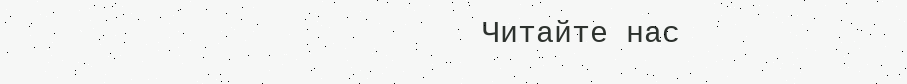Читайте нас